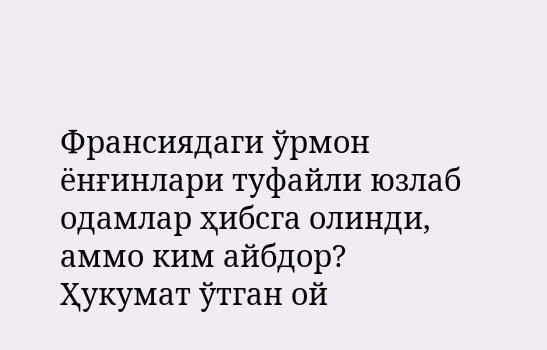Франсиядаги ўрмон ёнғинлари туфайли юзлаб одамлар ҳибсга олинди, аммо ким айбдор?
Ҳукумат ўтган ой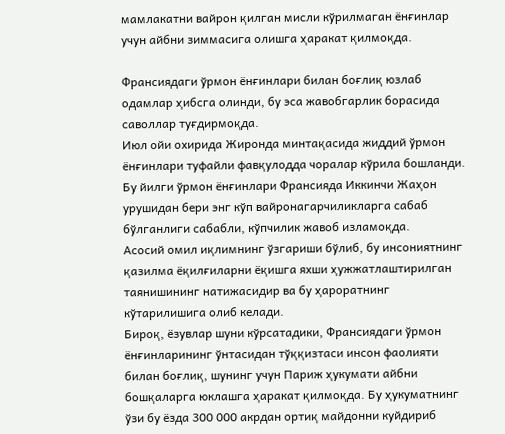мамлакатни вайрон қилган мисли кўрилмаган ёнғинлар учун айбни зиммасига олишга ҳаракат қилмоқда.

Франсиядаги ўрмон ёнғинлари билан боғлиқ юзлаб одамлар ҳибсга олинди, бу эса жавобгарлик борасида саволлар туғдирмоқда.
Июл ойи охирида Жиронда минтақасида жиддий ўрмон ёнғинлари туфайли фавқулодда чоралар кўрила бошланди. Бу йилги ўрмон ёнғинлари Франсияда Иккинчи Жаҳон урушидан бери энг кўп вайронагарчиликларга сабаб бўлганлиги сабабли, кўпчилик жавоб изламоқда.
Асосий омил иқлимнинг ўзгариши бўлиб, бу инсониятнинг қазилма ёқилғиларни ёқишга яхши ҳужжатлаштирилган таянишининг натижасидир ва бу ҳароратнинг кўтарилишига олиб келади.
Бироқ, ёзувлар шуни кўрсатадики, Франсиядаги ўрмон ёнғинларининг ўнтасидан тўққизтаси инсон фаолияти билан боғлиқ, шунинг учун Париж ҳукумати айбни бошқаларга юклашга ҳаракат қилмоқда. Бу ҳукуматнинг ўзи бу ёзда 300 000 акрдан ортиқ майдонни куйдириб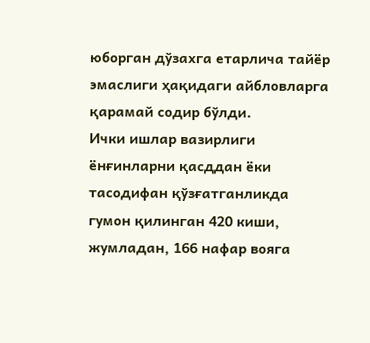юборган дўзахга етарлича тайёр эмаслиги ҳақидаги айбловларга қарамай содир бўлди.
Ички ишлар вазирлиги ёнғинларни қасддан ёки тасодифан қўзғатганликда гумон қилинган 420 киши, жумладан, 166 нафар вояга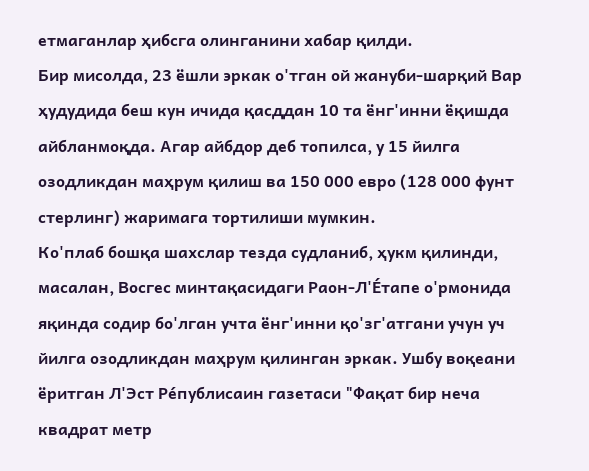етмаганлар ҳибсга олинганини хабар қилди.
Бир мисолда, 23 ёшли эркак о'тган ой жануби-шарқий Вар ҳудудида беш кун ичида қасддан 10 та ёнг'инни ёқишда айбланмоқда. Агар айбдор деб топилса, у 15 йилга озодликдан маҳрум қилиш ва 150 000 евро (128 000 фунт стерлинг) жаримага тортилиши мумкин.
Ко'плаб бошқа шахслар тезда судланиб, ҳукм қилинди, масалан, Восгес минтақасидаги Раон-Л'Éтапе о'рмонида яқинда содир бо'лган учта ёнг'инни қо'зг'атгани учун уч йилга озодликдан маҳрум қилинган эркак. Ушбу воқеани ёритган Л'Эст Рéпублисаин газетаси "Фақат бир неча квадрат метр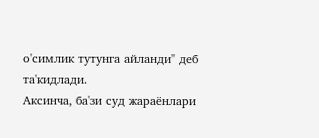о'симлик тутунга айланди" деб та'кидлади.
Аксинча, ба'зи суд жараёнлари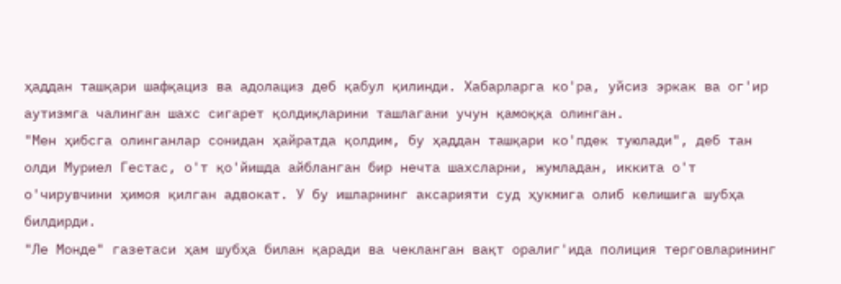ҳаддан ташқари шафқациз ва адолациз деб қабул қилинди. Хабарларга ко'ра, уйсиз эркак ва ог'ир аутизмга чалинган шахс сигарет қолдиқларини ташлагани учун қамоққа олинган.
"Мен ҳибсга олинганлар сонидан ҳайратда қолдим, бу ҳаддан ташқари ко'пдек туюлади", деб тан олди Муриел Гестас, о'т қо'йишда айбланган бир нечта шахсларни, жумладан, иккита о'т о'чирувчини ҳимоя қилган адвокат. У бу ишларнинг аксарияти суд ҳукмига олиб келишига шубҳа билдирди.
"Ле Монде" газетаси ҳам шубҳа билан қаради ва чекланган вақт оралиг'ида полиция терговларининг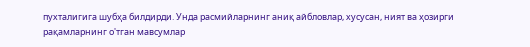пухталигига шубҳа билдирди. Унда расмийларнинг аниқ айбловлар, хусусан, ният ва ҳозирги рақамларнинг о'тган мавсумлар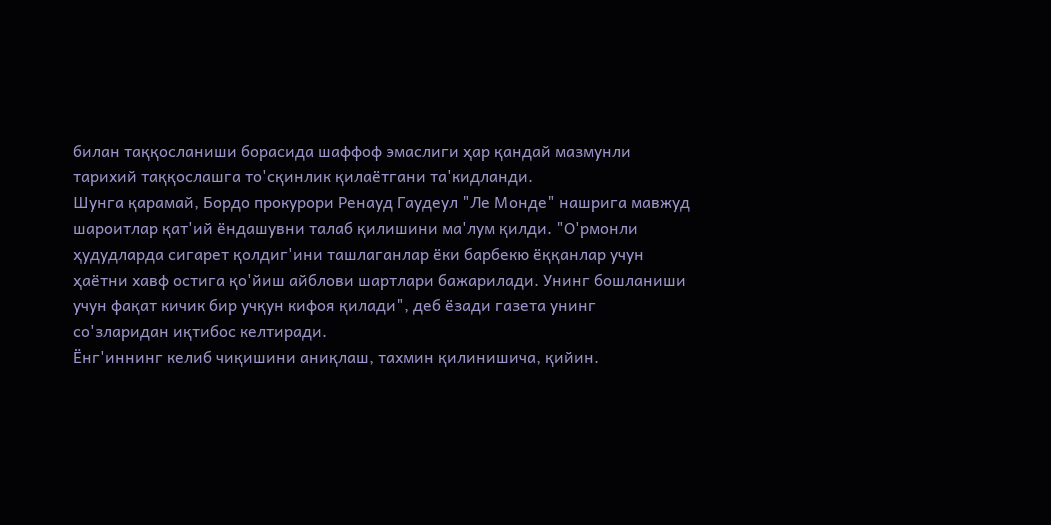билан таққосланиши борасида шаффоф эмаслиги ҳар қандай мазмунли тарихий таққослашга то'сқинлик қилаётгани та'кидланди.
Шунга қарамай, Бордо прокурори Ренауд Гаудеул "Ле Монде" нашрига мавжуд шароитлар қат'ий ёндашувни талаб қилишини ма'лум қилди. "О'рмонли ҳудудларда сигарет қолдиг'ини ташлаганлар ёки барбекю ёққанлар учун ҳаётни хавф остига қо'йиш айблови шартлари бажарилади. Унинг бошланиши учун фақат кичик бир учқун кифоя қилади", деб ёзади газета унинг со'зларидан иқтибос келтиради.
Ёнг'иннинг келиб чиқишини аниқлаш, тахмин қилинишича, қийин.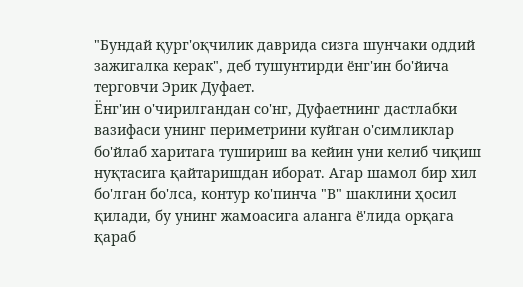"Бундай қург'оқчилик даврида сизга шунчаки оддий зажигалка керак", деб тушунтирди ёнг'ин бо'йича терговчи Эрик Дуфает.
Ёнг'ин о'чирилгандан со'нг, Дуфаетнинг дастлабки вазифаси унинг периметрини куйган о'симликлар бо'йлаб харитага тушириш ва кейин уни келиб чиқиш нуқтасига қайтаришдан иборат. Агар шамол бир хил бо'лган бо'лса, контур ко'пинча "В" шаклини ҳосил қилади, бу унинг жамоасига аланга ё'лида орқага қараб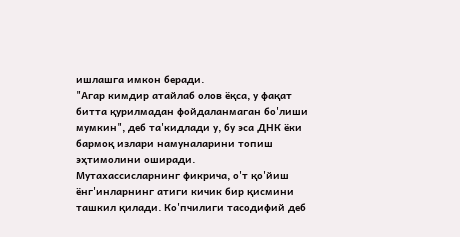ишлашга имкон беради.
"Агар кимдир атайлаб олов ёқса, у фақат битта қурилмадан фойдаланмаган бо'лиши мумкин", деб та'кидлади у, бу эса ДНК ёки бармоқ излари намуналарини топиш эҳтимолини оширади.
Мутахассисларнинг фикрича, о'т қо'йиш ёнг'инларнинг атиги кичик бир қисмини ташкил қилади. Ко'пчилиги тасодифий деб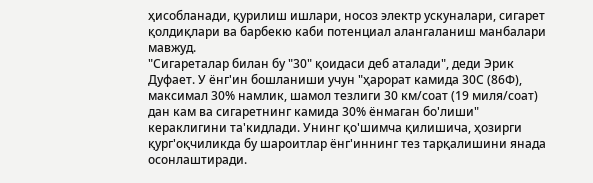ҳисобланади, қурилиш ишлари, носоз электр ускуналари, сигарет қолдиқлари ва барбекю каби потенциал алангаланиш манбалари мавжуд.
"Сигареталар билан бу "30" қоидаси деб аталади", деди Эрик Дуфает. У ёнг'ин бошланиши учун "ҳарорат камида 30С (86Ф), максимал 30% намлик, шамол тезлиги 30 км/соат (19 миля/соат) дан кам ва сигаретнинг камида 30% ёнмаган бо'лиши" кераклигини та'кидлади. Унинг қо'шимча қилишича, ҳозирги қург'оқчиликда бу шароитлар ёнг'иннинг тез тарқалишини янада осонлаштиради.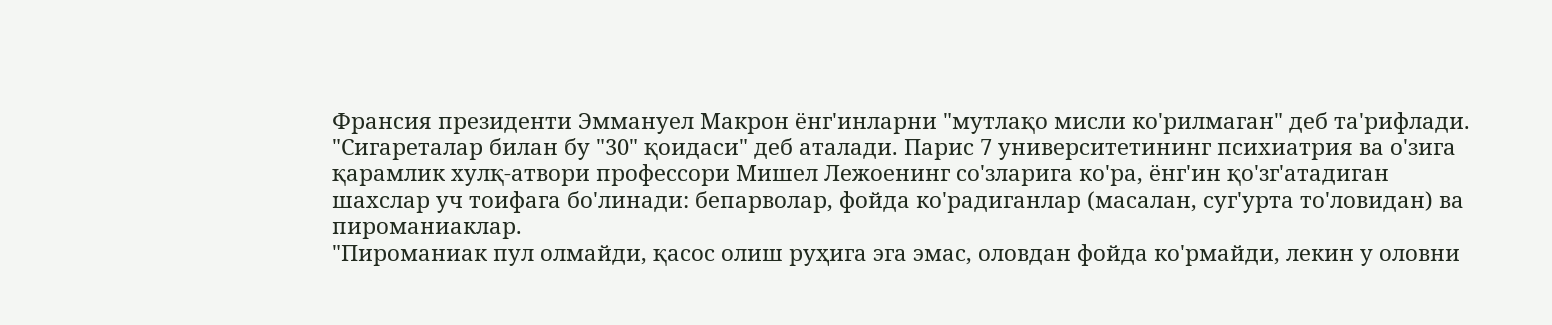Франсия президенти Эммануел Макрон ёнг'инларни "мутлақо мисли ко'рилмаган" деб та'рифлади.
"Сигареталар билан бу "30" қоидаси" деб аталади. Парис 7 университетининг психиатрия ва о'зига қарамлик хулқ-атвори профессори Мишел Лежоенинг со'зларига ко'ра, ёнг'ин қо'зг'атадиган шахслар уч тоифага бо'линади: бепарволар, фойда ко'радиганлар (масалан, суг'урта то'ловидан) ва пироманиаклар.
"Пироманиак пул олмайди, қасос олиш руҳига эга эмас, оловдан фойда ко'рмайди, лекин у оловни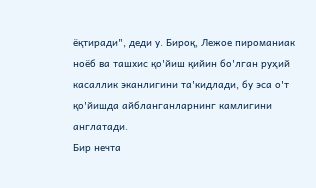ёқтиради", деди у. Бироқ, Лежое пироманиак ноёб ва ташхис қо'йиш қийин бо'лган руҳий касаллик эканлигини та'кидлади, бу эса о'т қо'йишда айбланганларнинг камлигини англатади.
Бир нечта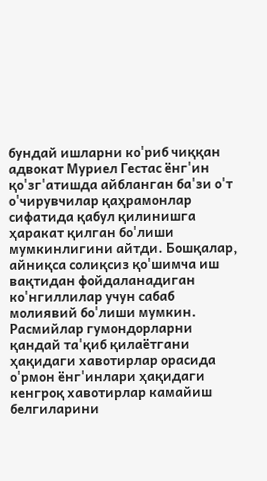бундай ишларни ко'риб чиққан адвокат Муриел Гестас ёнг'ин қо'зг'атишда айбланган ба'зи о'т о'чирувчилар қаҳрамонлар сифатида қабул қилинишга ҳаракат қилган бо'лиши мумкинлигини айтди. Бошқалар, айниқса солиқсиз қо'шимча иш вақтидан фойдаланадиган ко'нгиллилар учун сабаб молиявий бо'лиши мумкин.
Расмийлар гумондорларни қандай та'қиб қилаётгани ҳақидаги хавотирлар орасида о'рмон ёнг'инлари ҳақидаги кенгроқ хавотирлар камайиш белгиларини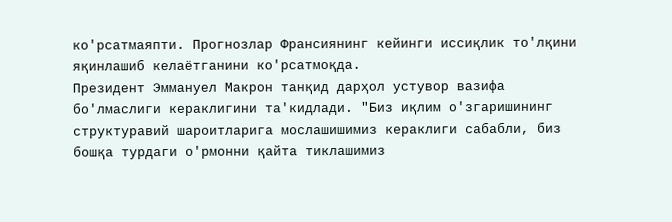ко'рсатмаяпти. Прогнозлар Франсиянинг кейинги иссиқлик то'лқини яқинлашиб келаётганини ко'рсатмоқда.
Президент Эммануел Макрон танқид дарҳол устувор вазифа бо'лмаслиги кераклигини та'кидлади. "Биз иқлим о'згаришининг структуравий шароитларига мослашишимиз кераклиги сабабли, биз бошқа турдаги о'рмонни қайта тиклашимиз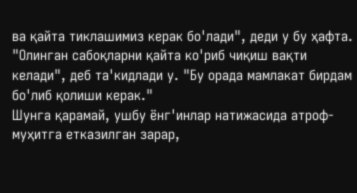ва қайта тиклашимиз керак бо'лади", деди у бу ҳафта. "Олинган сабоқларни қайта ко'риб чиқиш вақти келади", деб та'кидлади у. "Бу орада мамлакат бирдам бо'либ қолиши керак."
Шунга қарамай, ушбу ёнг'инлар натижасида атроф-муҳитга етказилган зарар,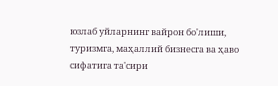юзлаб уйларнинг вайрон бо'лиши, туризмга, маҳаллий бизнесга ва ҳаво сифатига та'сири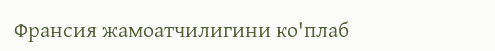Франсия жамоатчилигини ко'плаб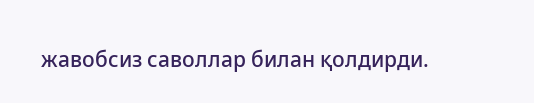жавобсиз саволлар билан қолдирди.